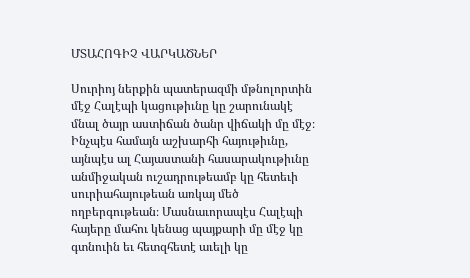ՄՏԱՀՈԳԻՉ ՎԱՐԿԱԾՆԵՐ

Սուրիոյ ներքին պատերազմի մթնոլորտին մէջ Հալէպի կացութիւնը կը շարունակէ մնալ ծայր աստիճան ծանր վիճակի մը մէջ։ Ինչպէս համայն աշխարհի հայութիւնը, այնպէս ալ Հայաստանի հասարակութիւնը անմիջական ուշադրութեամբ կը հետեւի սուրիահայութեան առկայ մեծ ողբերգութեան։ Մասնաւորապէս Հալէպի հայերը մահու կենաց պայքարի մը մէջ կը գտնուին եւ հետզհետէ աւելի կը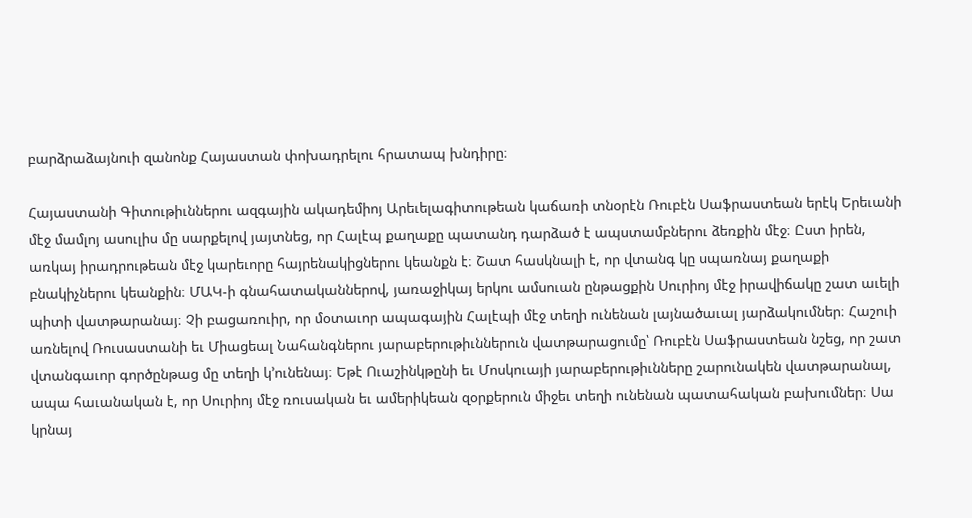բարձրաձայնուի զանոնք Հայաստան փոխադրելու հրատապ խնդիրը։

Հայաստանի Գիտութիւններու ազգային ակադեմիոյ Արեւելագիտութեան կաճառի տնօրէն Ռուբէն Սաֆրաստեան երէկ Երեւանի մէջ մամլոյ ասուլիս մը սարքելով յայտնեց, որ Հալէպ քաղաքը պատանդ դարձած է ապստամբներու ձեռքին մէջ։ Ըստ իրեն, առկայ իրադրութեան մէջ կարեւորը հայրենակիցներու կեանքն է։ Շատ հասկնալի է, որ վտանգ կը սպառնայ քաղաքի բնակիչներու կեանքին։ ՄԱԿ-ի գնահատականներով, յառաջիկայ երկու ամսուան ընթացքին Սուրիոյ մէջ իրավիճակը շատ աւելի պիտի վատթարանայ։ Չի բացառուիր, որ մօտաւոր ապագային Հալէպի մէջ տեղի ունենան լայնածաւալ յարձակումներ։ Հաշուի առնելով Ռուսաստանի եւ Միացեալ Նահանգներու յարաբերութիւններուն վատթարացումը՝ Ռուբէն Սաֆրաստեան նշեց, որ շատ վտանգաւոր գործընթաց մը տեղի կ՚ունենայ։ Եթէ Ուաշինկթընի եւ Մոսկուայի յարաբերութիւնները շարունակեն վատթարանալ, ապա հաւանական է, որ Սուրիոյ մէջ ռուսական եւ ամերիկեան զօրքերուն միջեւ տեղի ունենան պատահական բախումներ։ Սա կրնայ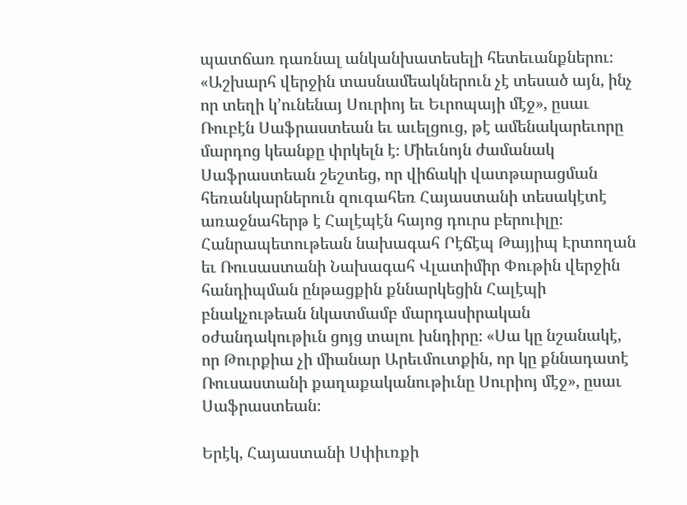պատճառ դառնալ անկանխատեսելի հետեւանքներու։ «Աշխարհ վերջին տասնամեակներուն չէ տեսած այն, ինչ որ տեղի կ՚ունենայ Սուրիոյ եւ Եւրոպայի մէջ», ըսաւ Ռուբէն Սաֆրաստեան եւ աւելցուց, թէ ամենակարեւորը մարդոց կեանքը փրկելն է։ Միեւնոյն ժամանակ Սաֆրաստեան շեշտեց, որ վիճակի վատթարացման հեռանկարներուն զուգահեռ Հայաստանի տեսակէտէ առաջնահերթ է Հալէպէն հայոց դուրս բերուիլը։ Հանրապետութեան նախագահ Րէճէպ Թայյիպ Էրտողան եւ Ռուսաստանի Նախագահ Վլատիմիր Փութին վերջին հանդիպման ընթացքին քննարկեցին Հալէպի բնակչութեան նկատմամբ մարդասիրական օժանդակութիւն ցոյց տալու խնդիրը։ «Սա կը նշանակէ, որ Թուրքիա չի միանար Արեւմուտքին, որ կը քննադատէ Ռուսաստանի քաղաքականութիւնը Սուրիոյ մէջ», ըսաւ Սաֆրաստեան։

Երէկ, Հայաստանի Սփիւռքի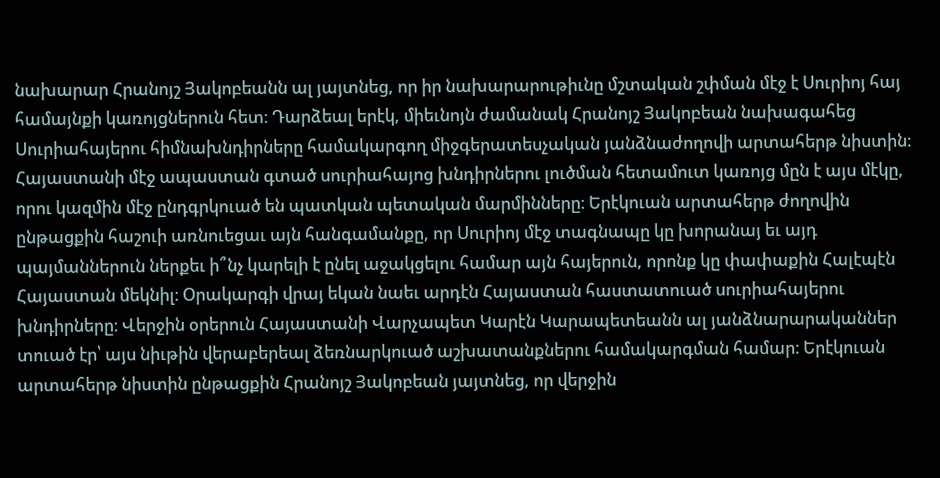նախարար Հրանոյշ Յակոբեանն ալ յայտնեց, որ իր նախարարութիւնը մշտական շփման մէջ է Սուրիոյ հայ համայնքի կառոյցներուն հետ։ Դարձեալ երէկ, միեւնոյն ժամանակ Հրանոյշ Յակոբեան նախագահեց Սուրիահայերու հիմնախնդիրները համակարգող միջգերատեսչական յանձնաժողովի արտահերթ նիստին։ Հայաստանի մէջ ապաստան գտած սուրիահայոց խնդիրներու լուծման հետամուտ կառոյց մըն է այս մէկը, որու կազմին մէջ ընդգրկուած են պատկան պետական մարմինները։ Երէկուան արտահերթ ժողովին ընթացքին հաշուի առնուեցաւ այն հանգամանքը, որ Սուրիոյ մէջ տագնապը կը խորանայ եւ այդ պայմաններուն ներքեւ ի՞նչ կարելի է ընել աջակցելու համար այն հայերուն, որոնք կը փափաքին Հալէպէն Հայաստան մեկնիլ։ Օրակարգի վրայ եկան նաեւ արդէն Հայաստան հաստատուած սուրիահայերու խնդիրները։ Վերջին օրերուն Հայաստանի Վարչապետ Կարէն Կարապետեանն ալ յանձնարարականներ տուած էր՝ այս նիւթին վերաբերեալ ձեռնարկուած աշխատանքներու համակարգման համար։ Երէկուան արտահերթ նիստին ընթացքին Հրանոյշ Յակոբեան յայտնեց, որ վերջին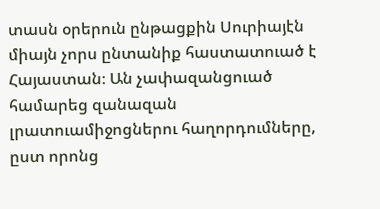տասն օրերուն ընթացքին Սուրիայէն միայն չորս ընտանիք հաստատուած է Հայաստան։ Ան չափազանցուած համարեց զանազան լրատուամիջոցներու հաղորդումները, ըստ որոնց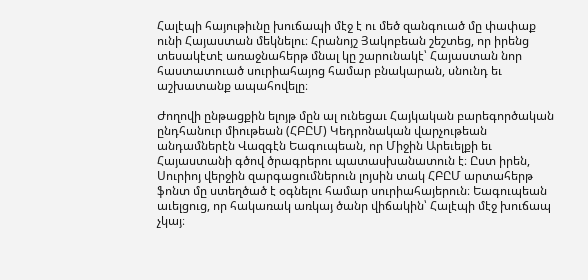Հալէպի հայութիւնը խուճապի մէջ է ու մեծ զանգուած մը փափաք ունի Հայաստան մեկնելու։ Հրանոյշ Յակոբեան շեշտեց, որ իրենց տեսակէտէ առաջնահերթ մնալ կը շարունակէ՝ Հայաստան նոր հաստատուած սուրիահայոց համար բնակարան, սնունդ եւ աշխատանք ապահովելը։

Ժողովի ընթացքին ելոյթ մըն ալ ունեցաւ Հայկական բարեգործական ընդհանուր միութեան (ՀԲԸՄ) Կեդրոնական վարչութեան անդամներէն Վազգէն Եագուպեան, որ Միջին Արեւելքի եւ Հայաստանի գծով ծրագրերու պատասխանատուն է։ Ըստ իրեն, Սուրիոյ վերջին զարգացումներուն լոյսին տակ ՀԲԸՄ արտահերթ ֆոնտ մը ստեղծած է օգնելու համար սուրիահայերուն։ Եագուպեան աւելցուց, որ հակառակ առկայ ծանր վիճակին՝ Հալէպի մէջ խուճապ չկայ։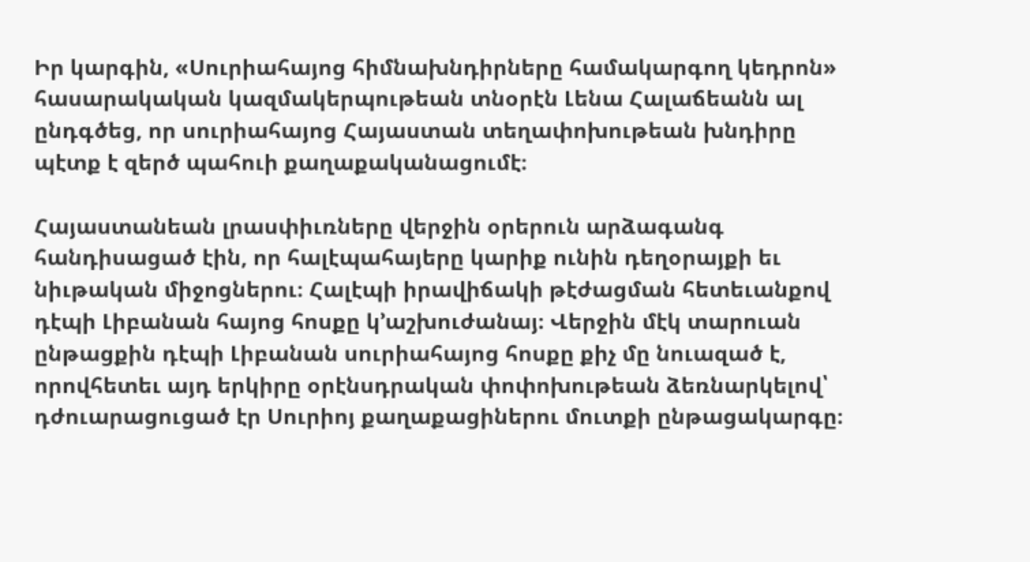Իր կարգին, «Սուրիահայոց հիմնախնդիրները համակարգող կեդրոն» հասարակական կազմակերպութեան տնօրէն Լենա Հալաճեանն ալ ընդգծեց, որ սուրիահայոց Հայաստան տեղափոխութեան խնդիրը պէտք է զերծ պահուի քաղաքականացումէ։

Հայաստանեան լրասփիւռները վերջին օրերուն արձագանգ հանդիսացած էին, որ հալէպահայերը կարիք ունին դեղօրայքի եւ նիւթական միջոցներու։ Հալէպի իրավիճակի թէժացման հետեւանքով դէպի Լիբանան հայոց հոսքը կ՚աշխուժանայ։ Վերջին մէկ տարուան ընթացքին դէպի Լիբանան սուրիահայոց հոսքը քիչ մը նուազած է, որովհետեւ այդ երկիրը օրէնսդրական փոփոխութեան ձեռնարկելով՝ դժուարացուցած էր Սուրիոյ քաղաքացիներու մուտքի ընթացակարգը։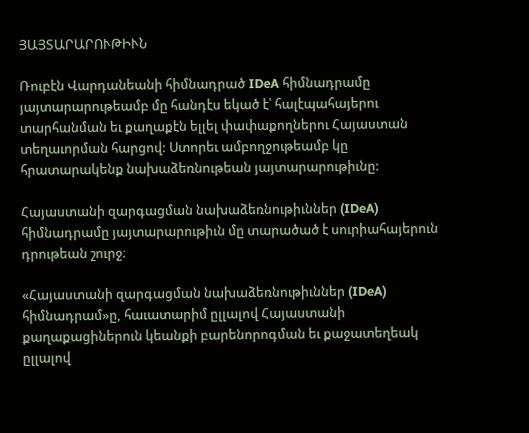ՅԱՅՏԱՐԱՐՈՒԹԻՒՆ

Ռուբէն Վարդանեանի հիմնադրած IDeA հիմնադրամը յայտարարութեամբ մը հանդէս եկած է՝ հալէպահայերու տարհանման եւ քաղաքէն ելլել փափաքողներու Հայաստան տեղաւորման հարցով: Ստորեւ ամբողջութեամբ կը հրատարակենք նախաձեռնութեան յայտարարութիւնը:

Հայաստանի զարգացման նախաձեռնութիւններ (IDeA) հիմնադրամը յայտարարութիւն մը տարածած է սուրիահայերուն դրութեան շուրջ։

«Հայաստանի զարգացման նախաձեռնութիւններ (IDeA) հիմնադրամ»ը, հաւատարիմ ըլլալով Հայաստանի քաղաքացիներուն կեանքի բարենորոգման եւ քաջատեղեակ ըլլալով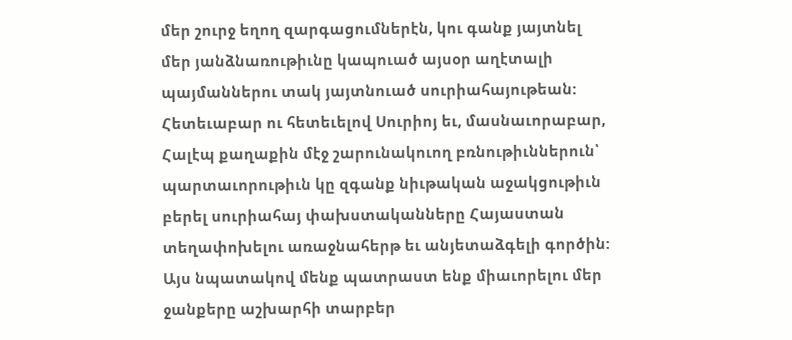մեր շուրջ եղող զարգացումներէն, կու գանք յայտնել մեր յանձնառութիւնը կապուած այսօր աղէտալի պայմաններու տակ յայտնուած սուրիահայութեան: Հետեւաբար ու հետեւելով Սուրիոյ եւ, մասնաւորաբար, Հալէպ քաղաքին մէջ շարունակուող բռնութիւններուն՝ պարտաւորութիւն կը զգանք նիւթական աջակցութիւն բերել սուրիահայ փախստականները Հայաստան տեղափոխելու առաջնահերթ եւ անյետաձգելի գործին: Այս նպատակով մենք պատրաստ ենք միաւորելու մեր ջանքերը աշխարհի տարբեր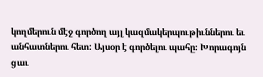կողմերուն մէջ գործող այլ կազմակերպութիւններու եւ անհատներու հետ: Այսօր է գործելու պահը։ Խորագոյն ցաւ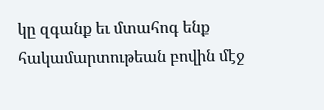կը զգանք եւ մտահոգ ենք հակամարտութեան բովին մէջ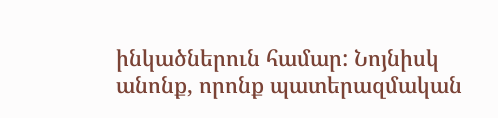ինկածներուն համար: Նոյնիսկ անոնք, որոնք պատերազմական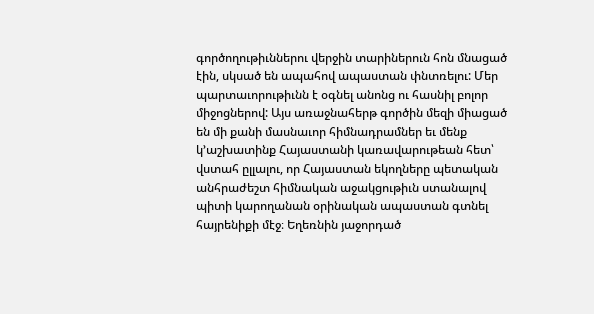գործողութիւններու վերջին տարիներուն հոն մնացած էին, սկսած են ապահով ապաստան փնտռելու: Մեր պարտաւորութիւնն է օգնել անոնց ու հասնիլ բոլոր միջոցներով: Այս առաջնահերթ գործին մեզի միացած են մի քանի մասնաւոր հիմնադրամներ եւ մենք կ՚աշխատինք Հայաստանի կառավարութեան հետ՝ վստահ ըլլալու, որ Հայաստան եկողները պետական անհրաժեշտ հիմնական աջակցութիւն ստանալով պիտի կարողանան օրինական ապաստան գտնել հայրենիքի մէջ։ Եղեռնին յաջորդած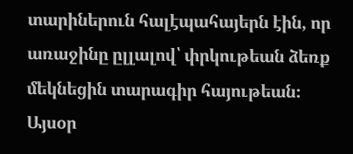տարիներուն հալէպահայերն էին, որ առաջինը ըլլալով՝ փրկութեան ձեռք մեկնեցին տարագիր հայութեան։ Այսօր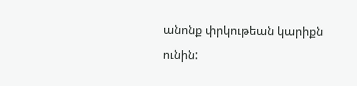անոնք փրկութեան կարիքն ունին: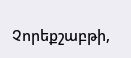Չորեքշաբթի,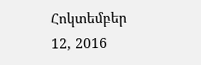Հոկտեմբեր 12, 2016